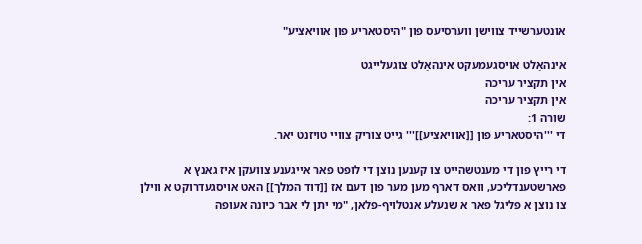אונטערשייד צווישן ווערסיעס פון "היסטאריע פון אוויאציע"

אינהאַלט אויסגעמעקט אינהאַלט צוגעלייגט
אין תקציר עריכה
אין תקציר עריכה
שורה 1:
די '''היסטאריע פון [[אוויאציע]]''' גייט צוריק צוויי טויזנט יאר.

די רייץ פון די מענטשהייט צו קענען נוצן די לופט פאר אייגענע צוועקן איז גאנץ א פארשטענדליכע, וואס דארף מען מער פון דעם אז [[דוד המלך]] האט אויסגעדרוקט א ווילן צו נוצן א פליגל פאר א שנעלע אנטלויף-פלאן, "מי יתן לי אבר כיונה אעופה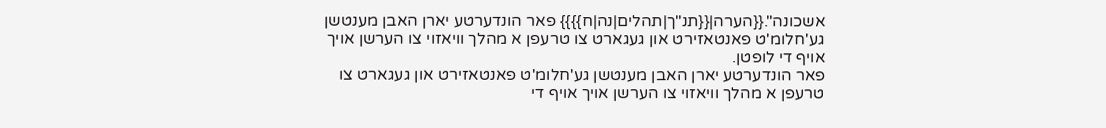אשכונה".{{הערה|{{תנ"ך|תהלים|נה|ח}}}} פאר הונדערטע יארן האבן מענטשן גע'חלומ'ט פאנטאזירט און געגארט צו טרעפן א מהלך וויאזוי צו הערשן אויך אויף די לופטן.
פאר הונדערטע יארן האבן מענטשן גע'חלומ'ט פאנטאזירט און געגארט צו טרעפן א מהלך וויאזוי צו הערשן אויך אויף די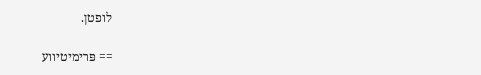לופטן.

== פּרימיטיווע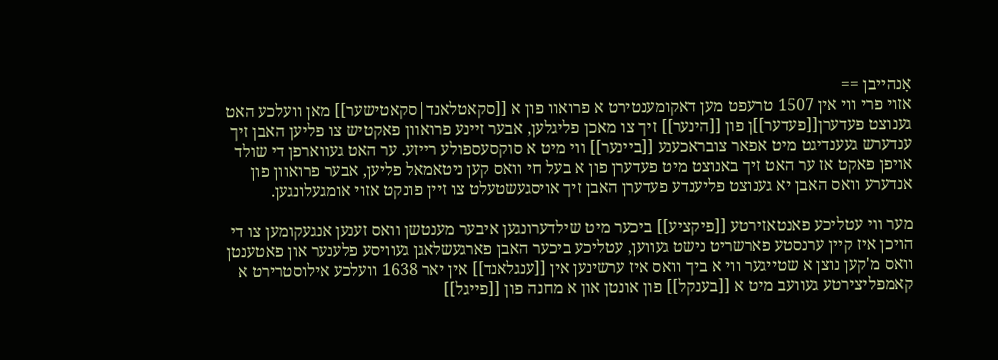אָנהייבן ==
אזוי פרי ווי אין 1507 טרעפט מען דאקומענטירט א פרואוו פון א [[סקאטלאנד|סקאטישער]] מאן וועלכע האט גענוצט פעדערן[[פעדער]]ן פון [[הינער]] זיך צו מאכן פליגלען, אבער זיינע פרואוון פאקטיש צו פליען האבן זיך ענדערש געענדיגט מיט אפאר צובראכענע [[ביינער]] ווי מיט א סוקסעספולע רייזע. ער האט געווארפן די שולד אויפן פאקט אז ער האט זיך באנוצט מיט פעדערן פון א בעל חי וואס קען ניטאמאל פליען, אבער פרואוון פון אנדערע וואס האבן יא גענוצט פליענדע פעדערן האבן זיך אויסגעשטעלט צו זיין פונקט אזוי אומגעלונגען.

מער ווי עטליכע פאנטאזירטע [[פיקציע]] ביכער מיט שילדערונגען איבער מענטשן וואס זענען אנגעקומען צו די הויכן איז קיין ערנסטע פארשריט נישט געווען, עטליכע ביכער האבן פארגעשלאגן געוויסע פלענער און פאטענטן וואס מ'קען נוצן א שטייגער ווי א ביך וואס איז ערשינען אין [[ענגלאנד]] אין יאר 1638 וועלכע אילוסטרירט א קאמפליצירטע געוועב מיט א [[בענקל]] פון אונטן און א מחנה פון [[פייגל]]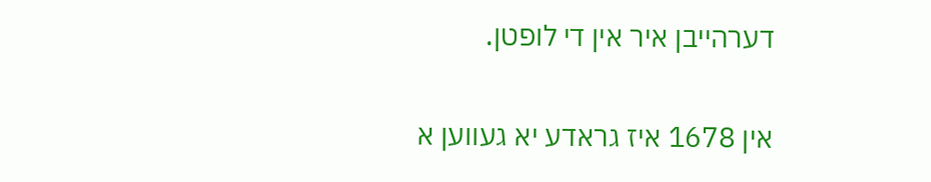דערהייבן איר אין די לופטן.

אין 1678 איז גראדע יא געווען א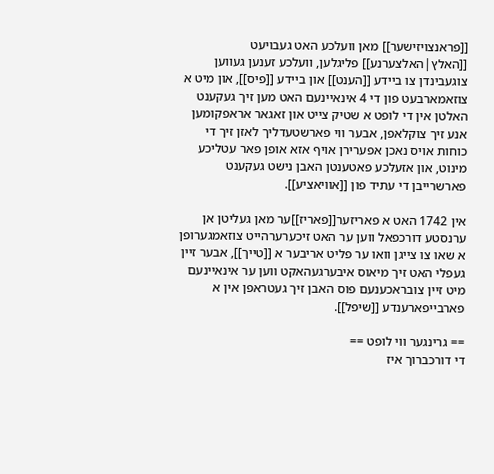[[פראנצויזישער]] מאן וועלכע האט געבויעט [[האלץ|האלצערנע]] פליגלען, וועלכע זענען געווען צוגעבינדן צו ביידע [[הענט]] און ביידע [[פיס]], און מיט א צוזאמארבעט פון די 4 אינאיינעם האט מען זיך געקענט האלטן אין די לופט א שטיק צייט און זאגאר אראפקומען אנע זיך צוקלאפן, אבער ווי פארשטעדליך לאזן זיך די כוחות אויס נאכן אפערירן אויף אזא אופן פאר עטליכע מינוט, און אזעלכע פאטענטן האבן נישט געקענט פארשרייבן די עתיד פון [[אוויאציע]].

אין 1742 האט א פאריזער[[פאריז]]ער מאן געליטן אן ערנסטע דורכפאל ווען ער האט זיכערערהייט צוזאמגערופן א שאו צו צייגן וואו ער פליט אריבער א [[טייך]], אבער זיין געפלי האט זיך מיאוס איבערגעהאקט ווען ער אינאיינעם מיט זיין צובראכענעם פוס האבן זיך געטראפן אין א פארבייפארענדע [[שיפל]].

== גרינגער ווי לופט ==
די דורכברוך איז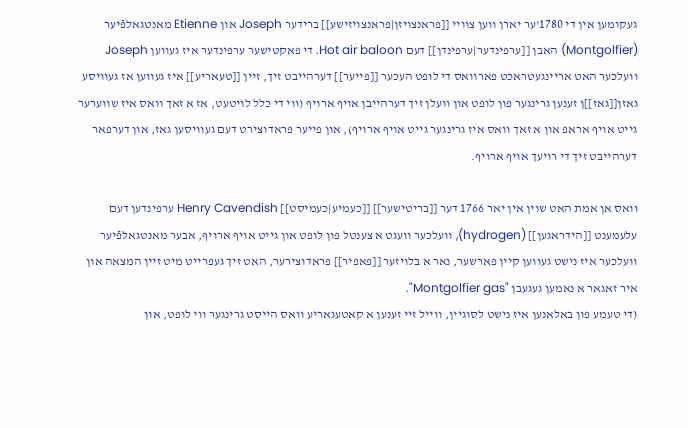געקומען אין די 1780'ער יארן ווען צוויי [[פראנצויזן|פראנצויזישע]] ברידער Joseph און Etienne מאנטגאלפֿיער (Montgolfier) האבן [[ערפינדער|ערפינדן]] דעם Hot air baloon. די פאקטישער ערפינדער איז געווען Joseph וועלכער האט אריינגעטראכט פארוואס די לופט העכער [[פייער]] דערהייבט זיך, זיין [[טעאריע]] איז געווען אז געוויסע גאזן[[גאז]]ן זענען גרינגער פון לופט און וועלן זיך דערהייבן אויף ארויף (ווי די כלל לויטעט, אז א זאך וואס איז שווערער גייט אויף אראפ און א זאך וואס איז גרינגער גייט אויף ארויף), און פייער פראדוצירט דעם געוויסען גאז, און דערפאר דערהייבט זיך די רויעך אויף ארויף.

וואס אן אמת האט שוין אין יאר 1766 דער [[בריטישער]] [[כעמיע|כעמיסט]] Henry Cavendish ערפינדען דעם עלעמענט [[הידראגען]] (hydrogen), וועלכער וועגט א צענטל פון לופט און גייט אויף ארויף, אבער מאנטגאלפֿיער וועלכער איז נישט געווען קיין פארשער, נאר א בלויזער [[פאפיר]] פראדוצירער, האט זיך געפרייט מיט זיין המצאה און איר זאגאר א נאמען געגעבן "Montgolfier gas".
(די טעמע פון באלאנען איז נישט לסוגיין, ווייל זיי זענען א קאטעגאריע וואס הייסט גרינגער ווי לופט, און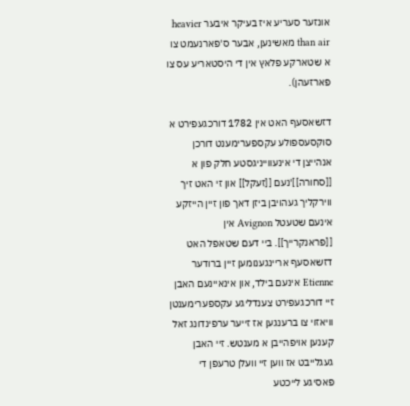אונזער סעריע איז בעיקר איבער heavier than air מאשינען, אבער ס'פארנעמט צו א שטארקע פלאץ אין די היסטאריע עס צו פארזעהן).

דזשאסעף האט אין 1782 דורכגעפירט א סוקסעספולע עקספערימענט דורכן אנהייצן די אינעווייניגסטע חלק פון א [[סחורה]]'נעם [[זעקל]] און זי האט זיך ווירקליך געהויבן ביזן דאך פון זיין הייזקע אינעם שטעטל Avignon אין [[פראנקרייך]]. ביי דעם שטאפל האט דזשאסעף אריינגענומען זיין ברודער Etienne אינעם בילד, און אינאיינעם האבן זיי דורכגעפירט צענדליגע עקספערימענטן וויאזוי צו ברענגען אז זייער ערפינדונג זאל קענען אויפהייבן א מענטש. זיי האבן געגלייבט אז ווען זיי וועלן טרעפן די פאסיגע לייכטע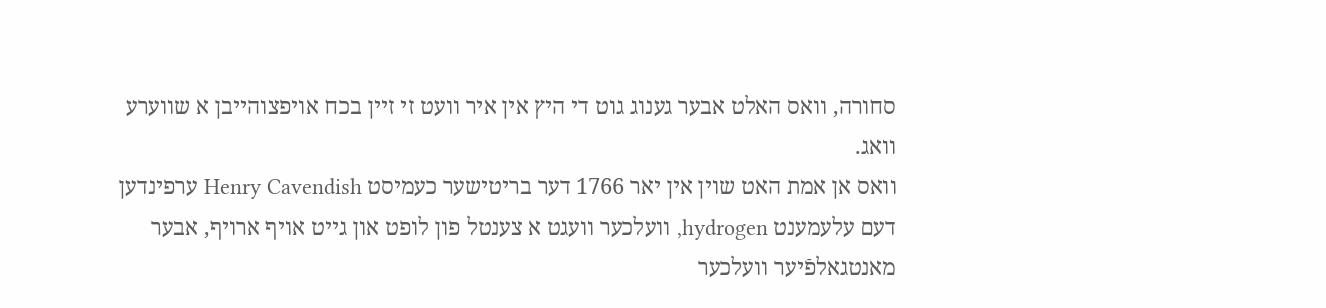סחורה, וואס האלט אבער גענוג גוט די היץ אין איר וועט זי זיין בכח אויפצוהייבן א שווערע וואג.
וואס אן אמת האט שוין אין יאר 1766 דער בריטישער כעמיסט Henry Cavendish ערפינדען דעם עלעמענט hydrogen, וועלכער וועגט א צענטל פון לופט און גייט אויף ארויף, אבער מאנטגאלפֿיער וועלכער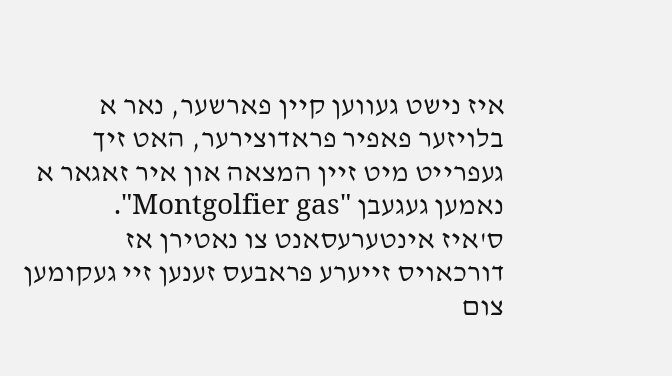איז נישט געווען קיין פארשער, נאר א בלויזער פאפיר פראדוצירער, האט זיך געפרייט מיט זיין המצאה און איר זאגאר א נאמען געגעבן "Montgolfier gas".
ס'איז אינטערעסאנט צו נאטירן אז דורכאויס זייערע פראבעס זענען זיי געקומען צום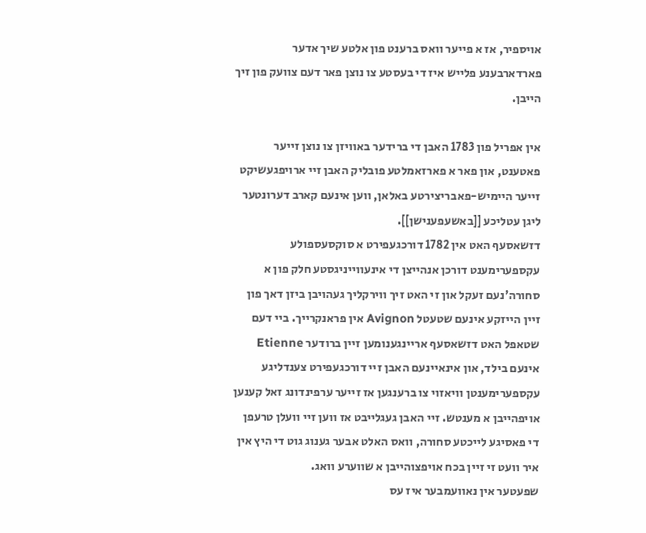אויספיר, אז א פייער וואס ברענט פון אלטע שיך אדער פארדארבענע פלייש איז די בעסטע צו נוצן פאר דעם צוועק פון זיך הייבן.

אין אפריל פון 1783 האבן די ברידער באוויזן צו נוצן זייער פאטענט, און פאר א פארזאמלטע פובליק האבן זיי ארויפגעשיקט זייער היימיש-פאבריצירטע באלאן, ווען אינעם קארב דערונטער ליגן עטליכע [[באשעפענישן]].
דזשאסעף האט אין 1782 דורכגעפירט א סוקסעספולע עקספערימענט דורכן אנהייצן די אינעווייניגסטע חלק פון א סחורה'נעם זעקל און זי האט זיך ווירקליך געהויבן ביזן דאך פון זיין הייזקע אינעם שטעטל Avignon אין פראנקרייך. ביי דעם שטאפל האט דזשאסעף אריינגענומען זיין ברודער Etienne אינעם בילד, און אינאיינעם האבן זיי דורכגעפירט צענדליגע עקספערימענטן וויאזוי צו ברענגען אז זייער ערפינדונג זאל קענען אויפהייבן א מענטש. זיי האבן געגלייבט אז ווען זיי וועלן טרעפן די פאסיגע לייכטע סחורה, וואס האלט אבער גענוג גוט די היץ אין איר וועט זי זיין בכח אויפצוהייבן א שווערע וואג.
שפעטער אין נאוועמבער איז עס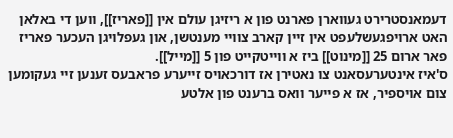דעמאנסטרירט געווארן פארנט פון א ריזיגן עולם אין [[פאריז]], ווען די באלאן האט ארויפגעשלעפט אין זיין קארב צוויי מענטשן, און געפלויגן העכער פאריז פאר ארום 25 [[מינוט]] ביז א ווייטקייט פון 5 [[מייל]].
ס'איז אינטערעסאנט צו נאטירן אז דורכאויס זייערע פראבעס זענען זיי געקומען צום אויספיר, אז א פייער וואס ברענט פון אלטע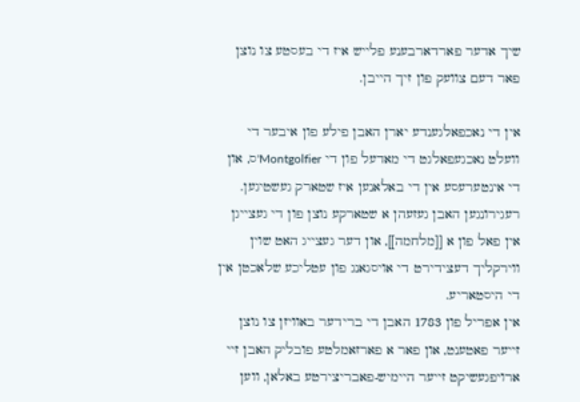שיך אדער פארדארבענע פלייש איז די בעסטע צו נוצן פאר דעם צוועק פון זיך הייבן.

אין די נאכפאלגענדע יארן האבן פילע פון איבער די וועלט נאכגעפאלגט די מאדעל פון די Montgolfier'ס, און די אינטערעסע אין די באלאנען איז שטארק געשטיגען. רעגירונגען האבן געזעהן א שטארקע נוצן פון די געצייגן אין פאל פון א [[מלחמה]], און דער געצייג האט שוין ווירקליך דעצידירט די אויסגאנג פון עטליכע שלאכטן אין די היסטאריע.
אין אפריל פון 1783 האבן די ברידער באוויזן צו נוצן זייער פאטענט, און פאר א פארזאמלטע פובליק האבן זיי ארויפגעשיקט זייער היימיש-פאבריצירטע באלאן, ווען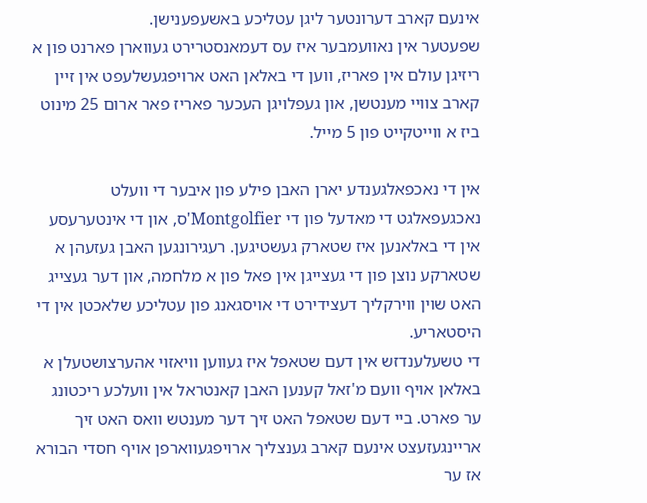אינעם קארב דערונטער ליגן עטליכע באשעפענישן.
שפעטער אין נאוועמבער איז עס דעמאנסטרירט געווארן פארנט פון א ריזיגן עולם אין פאריז, ווען די באלאן האט ארויפגעשלעפט אין זיין קארב צוויי מענטשן, און געפלויגן העכער פאריז פאר ארום 25 מינוט ביז א ווייטקייט פון 5 מייל.

אין די נאכפאלגענדע יארן האבן פילע פון איבער די וועלט נאכגעפאלגט די מאדעל פון די Montgolfier'ס, און די אינטערעסע אין די באלאנען איז שטארק געשטיגען. רעגירונגען האבן געזעהן א שטארקע נוצן פון די געצייגן אין פאל פון א מלחמה, און דער געצייג האט שוין ווירקליך דעצידירט די אויסגאנג פון עטליכע שלאכטן אין די היסטאריע.
די טשעלענדזש אין דעם שטאפל איז געווען וויאזוי אהערצושטעלן א באלאן אויף וועם מ'זאל קענען האבן קאנטראל אין וועלכע ריכטונג ער פארט. ביי דעם שטאפל האט זיך דער מענטש וואס האט זיך אריינגעזעצט אינעם קארב גענצליך ארויפגעווארפן אויף חסדי הבורא אז ער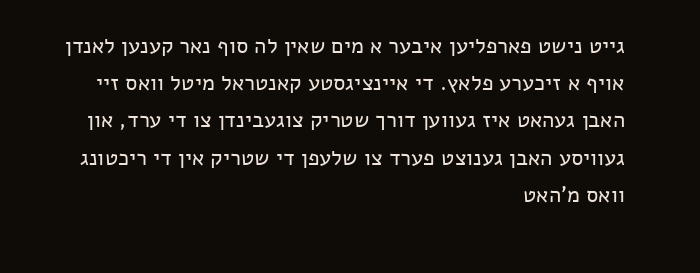גייט נישט פארפליען איבער א מים שאין לה סוף נאר קענען לאנדן אויף א זיכערע פלאץ. די איינציגסטע קאנטראל מיטל וואס זיי האבן געהאט איז געווען דורך שטריק צוגעבינדן צו די ערד, און געוויסע האבן גענוצט פערד צו שלעפן די שטריק אין די ריכטונג וואס מ'האט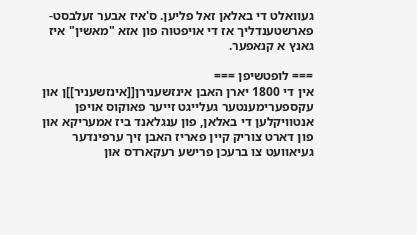געוואלט די באלאן זאל פליען. ס'איז אבער זעלבסט-פארשטענדליך אז די אויפטוה פון אזא "מאשין" איז גאנץ א קנאפער.

=== לופטשיפן ===
אין די 1800 יארן האבן אינזשענירן[[אינזשעניר]]ן און עקספערימענטער געלייגט זייער פאוקוס אויפן אנטוויקלען די באלאן, פון ענגלאנד ביז אמעריקא און פון דארט צוריק קיין פאריז האבן זיך ערפינדער געיאוועט צו ברעכן פרישע רעקארדס און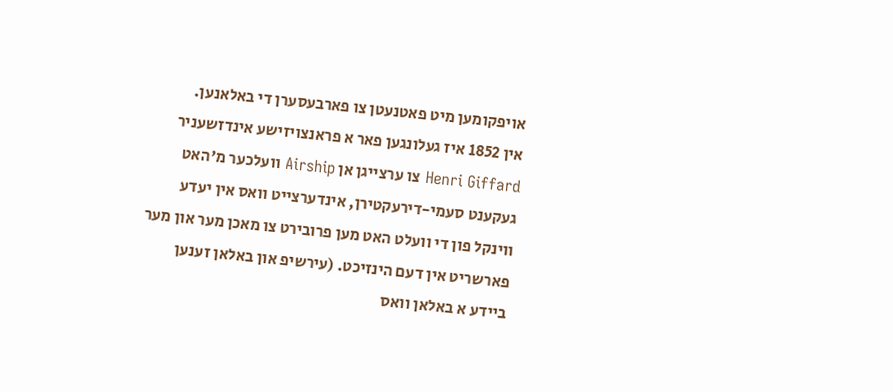אויפקומען מיט פאטנעטן צו פארבעסערן די באלאנען.
אין 1852 איז געלונגען פאר א פראנצויזישע אינדזשעניר Henri Giffard צו ערצייגן אן Airship וועלכער מ'האט געקענט סעמי-דירעקטירן, אינדערצייט וואס אין יעדע ווינקל פון די וועלט האט מען פרובירט צו מאכן מער און מער פארשריט אין דעם הינזיכט. (עירשיפ און באלאן זענען ביידע א באלאן וואס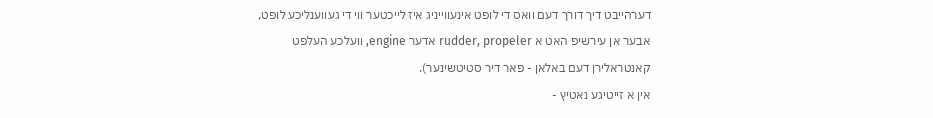דערהייבט דיך דורך דעם וואס די לופט אינעווייניג איז לייכטער ווי די געווענליכע לופט, אבער אן עירשיפ האט א rudder, propeler אדער engine, וועלכע העלפט קאנטראלירן דעם באלאן - פאר דיר סטיטשינער).
אין א זייטיגע נאטיץ -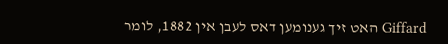Giffard האט זיך גענומען דאס לעבן אין 1882, לומר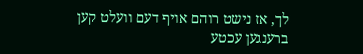לך, אז נישט רוהם אויף דעם וועלט קען ברענגען עכטע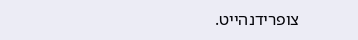צופרידנהייט.